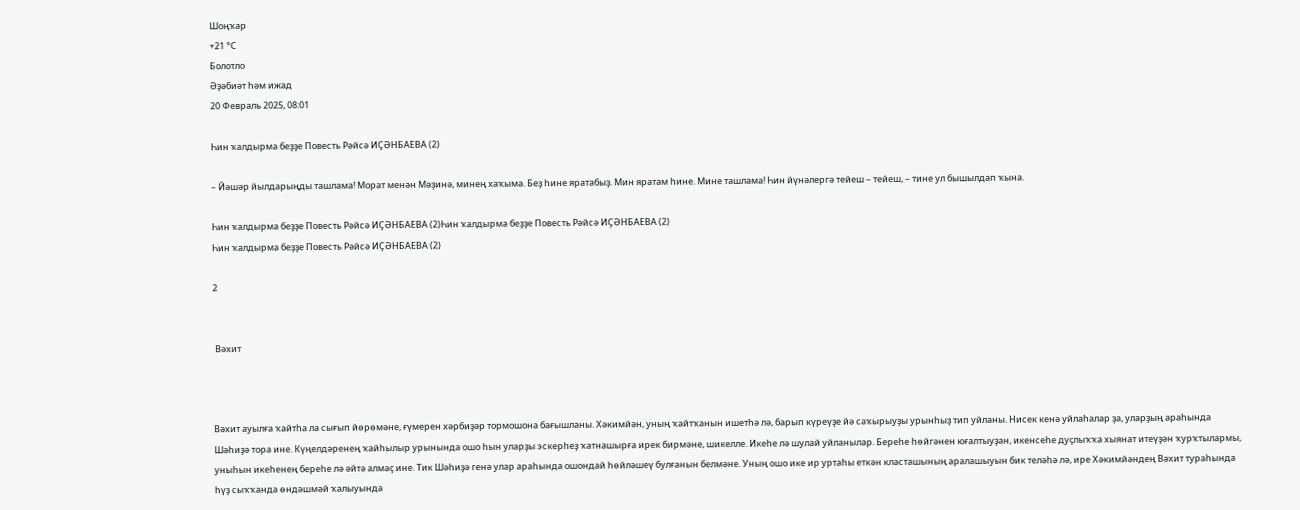Шоңҡар
+21 °С
Болотло
Әҙәбиәт һәм ижад
20 Февраль 2025, 08:01

Һин ҡалдырма беҙҙе Повесть Рәйсә ИҪӘНБАЕВА (2)

– Йәшәр йылдарыңды ташлама! Морат менән Мәҙинә, минең хаҡыма. Беҙ һине яратабыҙ. Мин яратам һине. Мине ташлама! Һин йүнәлергә тейеш – тейеш, – тине ул бышылдап ҡына.

Һин ҡалдырма беҙҙе Повесть Рәйсә ИҪӘНБАЕВА (2)Һин ҡалдырма беҙҙе Повесть Рәйсә ИҪӘНБАЕВА (2)
Һин ҡалдырма беҙҙе Повесть Рәйсә ИҪӘНБАЕВА (2)

2


 Вәхит



Вәхит ауылға ҡайтһа ла сығып йөрөмәне, ғүмерен хәрбиҙәр тормошона бағышланы. Хәкимйән, уның ҡайтҡанын ишетһә лә, барып күреүҙе йә саҡырыуҙы урынһыҙ тип уйланы. Нисек кенә уйлаһалар ҙа, уларҙың араһында Шәһиҙә тора ине. Күңелдәренең ҡайһылыр урынында ошо һын уларҙы эскерһеҙ ҡатнашырға ирек бирмәне, шикелле. Икеһе лә шулай уйланылар. Береһе һөйгәнен юғалтыуҙан, икенсеһе дуҫлыҡҡа хыянат итеүҙән ҡурҡтылармы, уныһын икеһенең береһе лә әйтә алмаҫ ине. Тик Шәһиҙә генә улар араһында ошондай һөйләшеү булғанын белмәне. Уның ошо ике ир уртаһы еткән класташының аралашыуын бик теләһә лә, ире Хәкимйәндең Вәхит тураһында һүҙ сыҡҡанда өндәшмәй ҡалыуында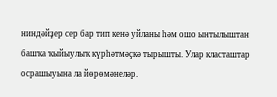ниндәйҙер сер бар тип кенә уйланы һәм ошо ынтылыштан башҡа ҡыйыулыҡ күрһәтмәҫкә тырышты. Улар класташтар осрашыуына ла йөрөмәнеләр.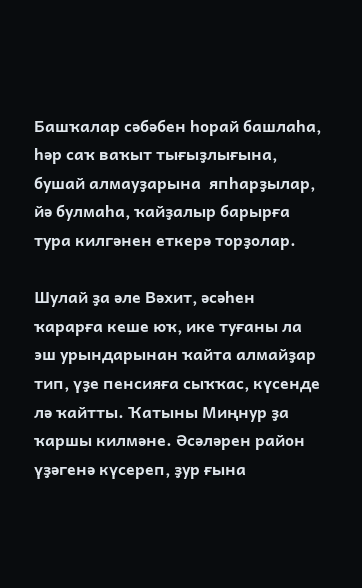Башҡалар сәбәбен һорай башлаһа,  һәр саҡ ваҡыт тығыҙлығына, бушай алмауҙарына  япһарҙылар, йә булмаһа, ҡайҙалыр барырға тура килгәнен еткерә торҙолар.

Шулай ҙа әле Вәхит, әсәһен ҡарарға кеше юҡ, ике туғаны ла эш урындарынан ҡайта алмайҙар тип, үҙе пенсияға сыҡҡас, күсенде лә ҡайтты. Ҡатыны Миңнур ҙа ҡаршы килмәне. Әсәләрен район үҙәгенә күсереп, ҙур ғына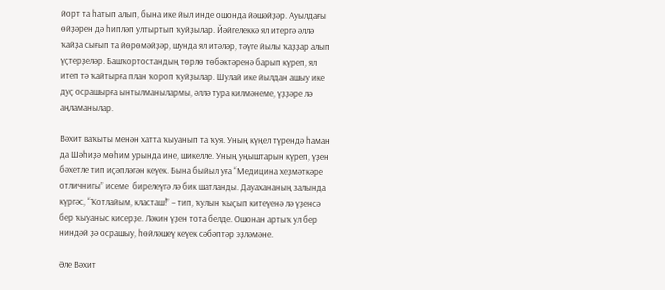йорт та һатып алып, бына ике йыл инде ошонда йәшәйҙәр. Ауылдағы өйҙәрен дә һипләп ултыртып ҡуйҙылар. Йәйгелеккә ял итергә әллә ҡайҙа сығып та йөрөмәйҙәр, шунда ял итәләр, тәүге йылы ҡаҙҙар алып үҫтерҙеләр. Башҡортостандың төрлө төбәктәренә барып күреп, ял итеп тә ҡайтырға план ҡороп ҡуйҙылар. Шулай ике йылдан ашыу ике дуҫ осрашырға ынтылманылармы, әллә тура килмәнеме, үҙҙәре лә аңламанылар.

Вәхит ваҡыты менән хатта ҡыуанып та ҡуя. Уның күңел түрендә һаман да Шәһиҙә мөһим урында ине, шикелле. Уның уңыштарын күреп, үҙен бәхетле тип иҫәпләгән кеүек. Бына быйыл уға “Медицина хеҙмәткәре отличнигы” исеме  бирелеүгә лә бик шатланды. Дауахананың залында күргәс, “Ҡотлайым, класташ!” – тип, ҡулын ҡыҫып китеүенә лә үҙенсә бер ҡыуаныс кисерҙе. Ләкин үҙен тота белде. Ошонан артыҡ ул бер ниндәй ҙә осрашыу, һөйләшеү кеүек сәбәптәр эҙләмәне.

Әле Вәхит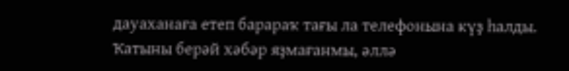дауаханаға етеп барараҡ тағы ла телефонына күҙ һалды. Ҡатыны берәй хәбәр яҙмағанмы, әллә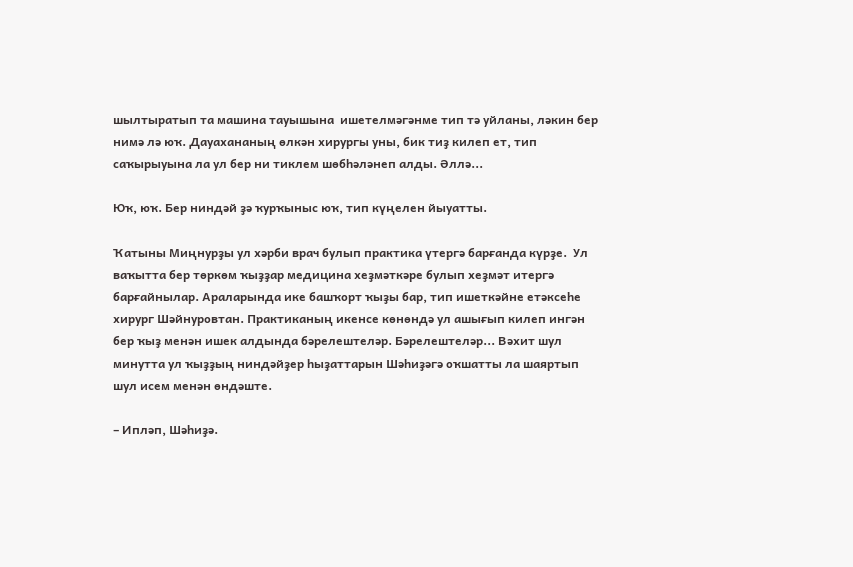шылтыратып та машина тауышына  ишетелмәгәнме тип тә уйланы, ләкин бер нимә лә юҡ. Дауахананың өлкән хирургы уны, бик тиҙ килеп ет, тип саҡырыуына ла ул бер ни тиклем шөбһәләнеп алды. Әллә...

Юҡ, юҡ. Бер ниндәй ҙә ҡурҡыныс юҡ, тип күңелен йыуатты.

Ҡатыны Миңнурҙы ул хәрби врач булып практика үтергә барғанда күрҙе.  Ул ваҡытта бер төркөм ҡыҙҙар медицина хеҙмәткәре булып хеҙмәт итергә барғайнылар. Араларында ике башҡорт ҡыҙы бар, тип ишеткәйне етәксеһе хирург Шәйнуровтан. Практиканың икенсе көнөндә ул ашығып килеп ингән бер ҡыҙ менән ишек алдында бәрелештеләр. Бәрелештеләр... Вәхит шул минутта ул ҡыҙҙың ниндәйҙер һыҙаттарын Шәһиҙәгә оҡшатты ла шаяртып шул исем менән өндәште.

– Ипләп, Шәһиҙә.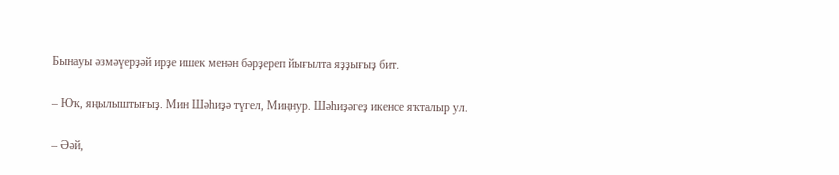Бынауы әзмәүерҙәй ирҙе ишек менән бәрҙереп йығылта яҙҙығыҙ бит.

– Юҡ, яңылыштығыҙ. Мин Шәһиҙә түгел, Миңнур. Шәһиҙәгеҙ икенсе яҡталыр ул.

– Әәй,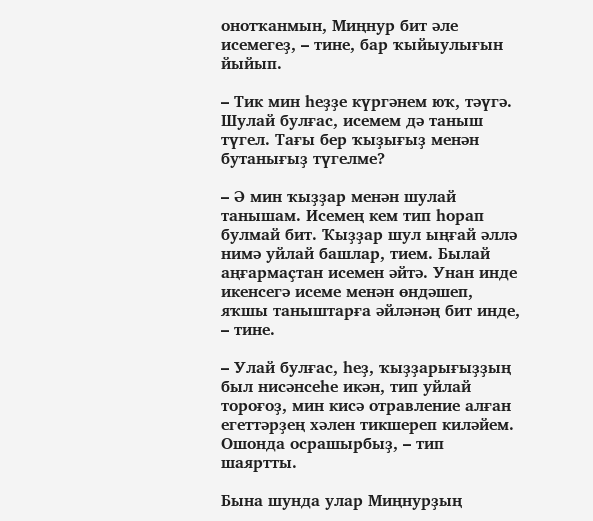онотҡанмын, Миңнур бит әле исемегеҙ, – тине, бар ҡыйыулығын йыйып.

– Тик мин һеҙҙе күргәнем юҡ, тәүгә. Шулай булғас, исемем дә таныш түгел. Тағы бер ҡыҙығыҙ менән бутанығыҙ түгелме?

– Ә мин ҡыҙҙар менән шулай танышам. Исемең кем тип һорап булмай бит. Ҡыҙҙар шул ыңғай әллә нимә уйлай башлар, тием. Былай аңғармаҫтан исемен әйтә. Унан инде икенсегә исеме менән өндәшеп, яҡшы таныштарға әйләнәң бит инде, – тине.

– Улай булғас, һеҙ, ҡыҙҙарығыҙҙың был нисәнсеһе икән, тип уйлай тороғоҙ, мин кисә отравление алған егеттәрҙең хәлен тикшереп киләйем. Ошонда осрашырбыҙ, – тип шаяртты.

Бына шунда улар Миңнурҙың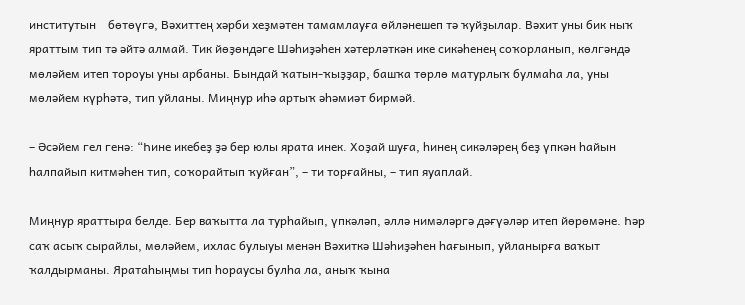институтын    бөтөүгә, Вәхиттең хәрби хеҙмәтен тамамлауға өйләнешеп тә ҡуйҙылар. Вәхит уны бик ныҡ яраттым тип тә әйтә алмай. Тик йөҙөндәге Шәһиҙәһен хәтерләткән ике сикәһенең соҡорланып, көлгәндә мөләйем итеп тороуы уны арбаны. Бындай ҡатын-ҡыҙҙар, башҡа төрлө матурлыҡ булмаһа ла, уны мөләйем күрһәтә, тип уйланы. Миңнур иһә артыҡ әһәмиәт бирмәй.

– Әсәйем гел генә: “Һине икебеҙ ҙә бер юлы ярата инек. Хоҙай шуға, һинең сикәләрең беҙ үпкән һайын һалпайып китмәһен тип, соҡорайтып ҡуйған”, – ти торғайны, – тип яуаплай.

Миңнур яраттыра белде. Бер ваҡытта ла турһайып, үпкәләп, әллә нимәләргә дәғүәләр итеп йөрөмәне. Һәр саҡ асыҡ сырайлы, мөләйем, ихлас булыуы менән Вәхиткә Шәһиҙәһен һағынып, уйланырға ваҡыт ҡалдырманы. Яратаһыңмы тип һораусы булһа ла, аныҡ ҡына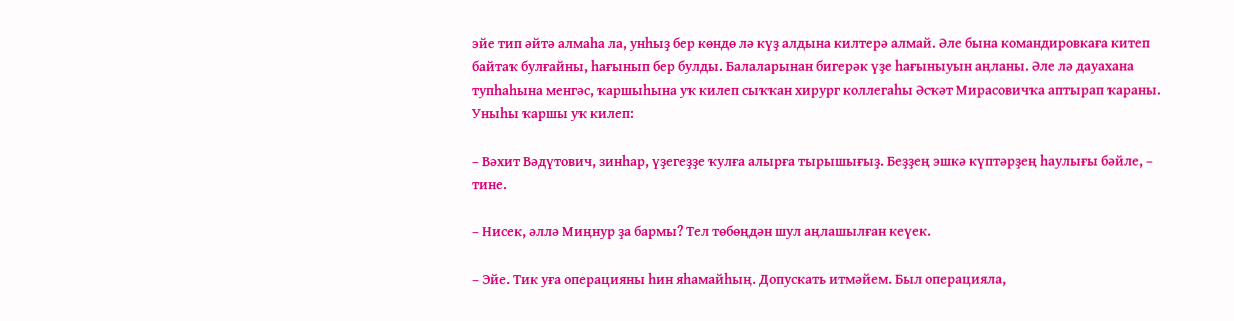эйе тип әйтә алмаһа ла, унһыҙ бер көндө лә күҙ алдына килтерә алмай. Әле бына командировкаға китеп байтаҡ булғайны, һағынып бер булды. Балаларынан бигерәк үҙе һағыныуын аңланы. Әле лә дауахана тупһаһына менгәс, ҡаршыһына уҡ килеп сыҡҡан хирург коллегаһы Әсҡәт Мирасовичҡа аптырап ҡараны. Уныһы ҡаршы уҡ килеп:

– Вәхит Вәдүтович, зинһар, үҙегеҙҙе ҡулға алырға тырышығыҙ. Беҙҙең эшкә күптәрҙең һаулығы бәйле, – тине.

– Нисек, әллә Миңнур ҙа бармы? Тел төбөңдән шул аңлашылған кеүек.

– Эйе. Тик уға операцияны һин яһамайһың. Допускать итмәйем. Был операцияла,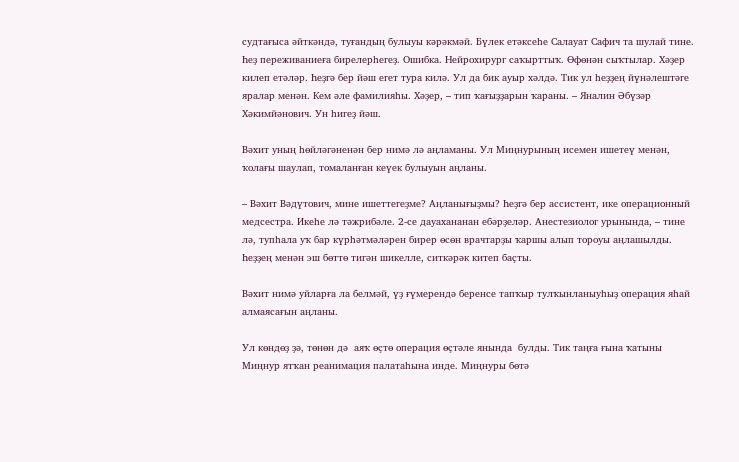судтағыса әйткәндә, туғандың булыуы кәрәкмәй. Бүлек етәксеһе Салауат Сафич та шулай тине. Һеҙ переживаниеға бирелерһегеҙ. Ошибка. Нейрохирург саҡырттыҡ. Өфөнән сыҡтылар. Хәҙер килеп етәләр. Һеҙгә бер йәш егет тура килә. Ул да бик ауыр хәлдә. Тик ул һеҙҙең йүнәлештәге яралар менән. Кем әле фамилияһы. Хәҙер, – тип ҡағыҙҙарын ҡараны. – Яналин Әбүзәр Хәкимйәнович. Ун һигеҙ йәш.

Вәхит уның һөйләгәненән бер нимә лә аңламаны. Ул Миңнурының исемен ишетеү менән, ҡолағы шаулап, томаланған кеүек булыуын аңланы.

– Вәхит Вәдүтович, мине ишеттегеҙме? Аңланығыҙмы? Һеҙгә бер ассистент, ике операционный медсестра. Икеһе лә тәжрибәле. 2-се дауахананан ебәрҙеләр. Анестезиолог урынында, – тине лә, тупһала уҡ бар күрһәтмәләрен бирер өсөн врачтарҙы ҡаршы алып тороуы аңлашылды. Һеҙҙең менән эш бөттө тигән шикелле, ситкәрәк китеп баҫты.

Вәхит нимә уйларға ла белмәй, үҙ ғүмерендә беренсе тапҡыр тулҡынланыуһыҙ операция яһай алмаясағын аңланы.

Ул көндөҙ ҙә, төнөн дә  аяҡ өҫтө операция өҫтәле янында  булды. Тик таңға ғына ҡатыны Миңнур ятҡан реанимация палатаһына инде. Миңнуры бөтә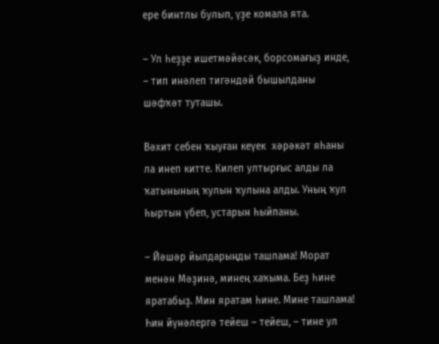ере бинтлы булып, үҙе комала ята.

– Ул һеҙҙе ишетмәйәсәк, борсомағыҙ инде, – тип инәлеп тигәндәй бышылданы шәфҡәт туташы.

Вәхит себен ҡыуған кеүек  хәрәкәт яһаны ла инеп китте. Килеп ултырғыс алды ла ҡатынының ҡулын ҡулына алды. Уның ҡул һыртын үбеп, устарын һыйпаны.

– Йәшәр йылдарыңды ташлама! Морат менән Мәҙинә, минең хаҡыма. Беҙ һине яратабыҙ. Мин яратам һине. Мине ташлама! Һин йүнәлергә тейеш – тейеш, – тине ул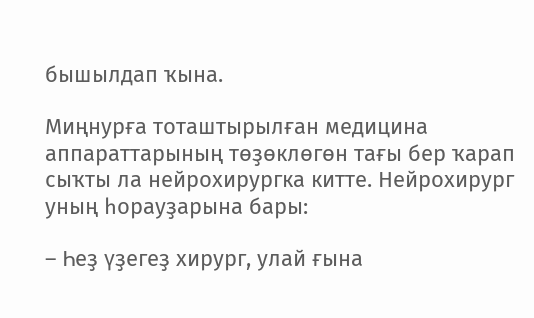бышылдап ҡына.

Миңнурға тоташтырылған медицина аппараттарының төҙөклөгөн тағы бер ҡарап сыҡты ла нейрохирургка китте. Нейрохирург уның һорауҙарына бары:

– Һеҙ үҙегеҙ хирург, улай ғына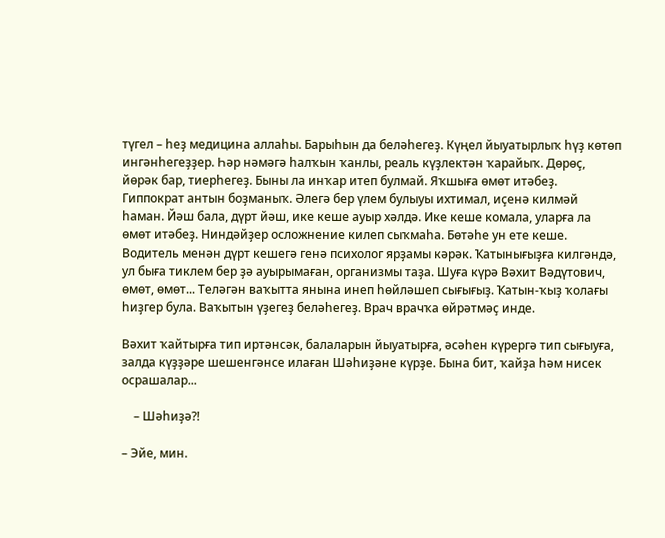түгел – һеҙ медицина аллаһы. Барыһын да беләһегеҙ. Күңел йыуатырлыҡ һүҙ көтөп ингәнһегеҙҙер. Һәр нәмәгә һалҡын ҡанлы, реаль күҙлектән ҡарайыҡ. Дөрөҫ, йөрәк бар, тиерһегеҙ. Быны ла инҡар итеп булмай. Яҡшыға өмөт итәбеҙ. Гиппократ антын боҙманыҡ. Әлегә бер үлем булыуы ихтимал, иҫенә килмәй һаман. Йәш бала, дүрт йәш, ике кеше ауыр хәлдә. Ике кеше комала, уларға ла өмөт итәбеҙ. Ниндәйҙер осложнение килеп сыҡмаһа. Бөтәһе ун ете кеше. Водитель менән дүрт кешегә генә психолог ярҙамы кәрәк. Ҡатынығыҙға килгәндә, ул быға тиклем бер ҙә ауырымаған, организмы таҙа. Шуға күрә Вәхит Вәдүтович, өмөт, өмөт... Теләгән ваҡытта янына инеп һөйләшеп сығығыҙ. Ҡатын-ҡыҙ ҡолағы һиҙгер була. Ваҡытын үҙегеҙ беләһегеҙ. Врач врачҡа өйрәтмәҫ инде.

Вәхит ҡайтырға тип иртәнсәк, балаларын йыуатырға, әсәһен күрергә тип сығыуға, залда күҙҙәре шешенгәнсе илаған Шәһиҙәне күрҙе. Бына бит, ҡайҙа һәм нисек осрашалар...

    – Шәһиҙә?!

– Эйе, мин.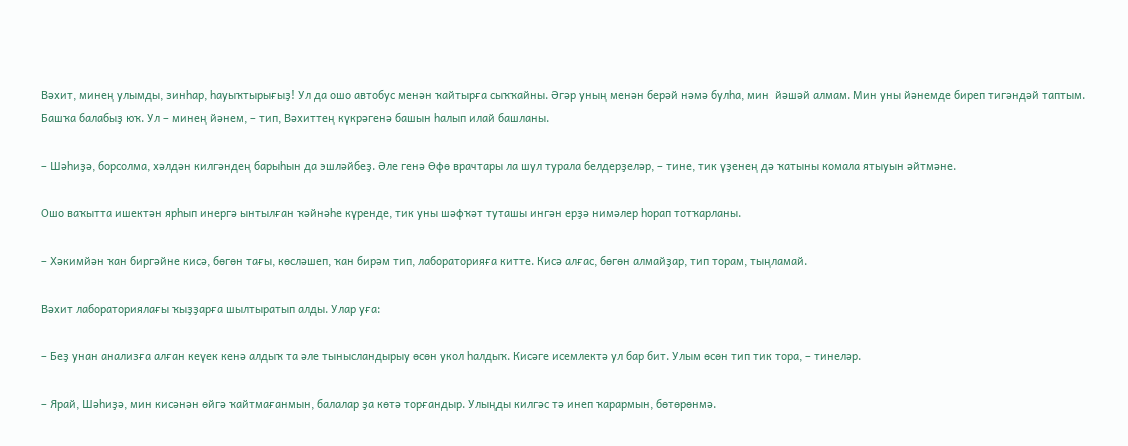Вәхит, минең улымды, зинһар, һауыҡтырығыҙ! Ул да ошо автобус менән ҡайтырға сыҡҡайны. Әгәр уның менән берәй нәмә булһа, мин  йәшәй алмам. Мин уны йәнемде биреп тигәндәй таптым. Башҡа балабыҙ юҡ. Ул – минең йәнем, – тип, Вәхиттең күкрәгенә башын һалып илай башланы.

– Шәһиҙә, борсолма, хәлдән килгәндең барыһын да эшләйбеҙ. Әле генә Өфө врачтары ла шул турала белдерҙеләр, – тине, тик үҙенең дә ҡатыны комала ятыуын әйтмәне.

Ошо ваҡытта ишектән ярһып инергә ынтылған ҡәйнәһе күренде, тик уны шәфҡәт туташы ингән ерҙә нимәлер һорап тотҡарланы.

– Хәкимйән ҡан биргәйне кисә, бөгөн тағы, көсләшеп, ҡан бирәм тип, лабораторияға китте. Кисә алғас, бөгөн алмайҙар, тип торам, тыңламай.

Вәхит лабораториялағы ҡыҙҙарға шылтыратып алды. Улар уға:

– Беҙ унан анализға алған кеүек кенә алдыҡ та әле тынысландырыу өсөн укол һалдыҡ. Кисәге исемлектә ул бар бит. Улым өсөн тип тик тора, – тинеләр.

– Ярай, Шәһиҙә, мин кисәнән өйгә ҡайтмағанмын, балалар ҙа көтә торғандыр. Улыңды килгәс тә инеп ҡарармын, бөтөрөнмә.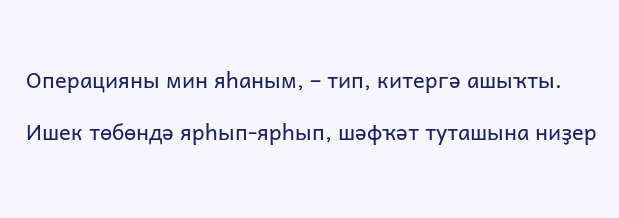Операцияны мин яһаным, – тип, китергә ашыҡты.

Ишек төбөндә ярһып-ярһып, шәфҡәт туташына ниҙер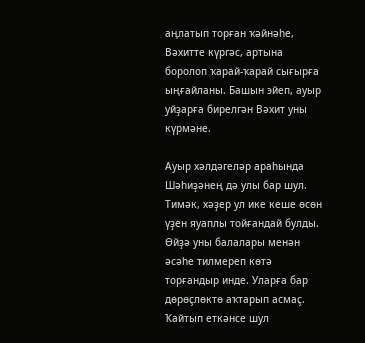аңлатып торған ҡәйнәһе, Вәхитте күргәс, артына боролоп ҡарай-ҡарай сығырға ыңғайланы. Башын эйеп, ауыр уйҙарға бирелгән Вәхит уны күрмәне.

Ауыр хәлдәгеләр араһында Шәһиҙәнең дә улы бар шул. Тимәк, хәҙер ул ике кеше өсөн үҙен яуаплы тойғандай булды. Өйҙә уны балалары менән әсәһе тилмереп көтә торғандыр инде. Уларға бар дөрөҫлөктө аҡтарып асмаҫ. Ҡайтып еткәнсе шул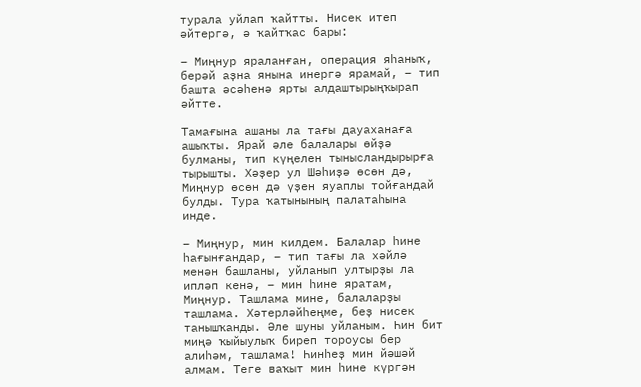турала уйлап ҡайтты. Нисек итеп әйтергә, ә ҡайтҡас бары:

– Миңнур яраланған, операция яһаныҡ, берәй аҙна янына инергә ярамай, – тип башта әсәһенә ярты алдаштырыңҡырап әйтте.

Тамағына ашаны ла тағы дауаханаға ашыҡты. Ярай әле балалары өйҙә булманы, тип күңелен тынысландырырға тырышты. Хәҙер ул Шәһиҙә өсөн дә, Миңнур өсөн дә үҙен яуаплы тойғандай булды. Тура ҡатынының палатаһына инде.

– Миңнур, мин килдем. Балалар һине һағынғандар, – тип тағы ла хәйлә менән башланы, уйланып ултырҙы ла ипләп кенә, – мин һине яратам, Миңнур. Ташлама мине, балаларҙы ташлама. Хәтерләйһеңме, беҙ нисек танышҡанды. Әле шуны уйланым. Һин бит миңә ҡыйыулыҡ биреп тороусы бер алиһәм, ташлама! Һинһеҙ мин йәшәй алмам. Теге ваҡыт мин һине күргән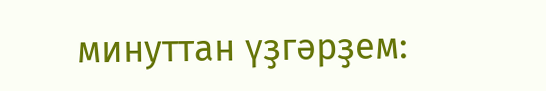минуттан үҙгәрҙем: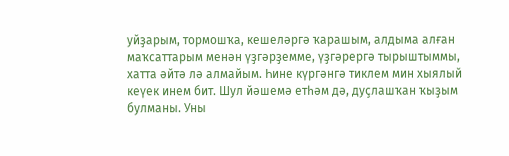уйҙарым, тормошҡа, кешеләргә ҡарашым, алдыма алған маҡсаттарым менән үҙгәрҙемме, үҙгәрергә тырыштыммы, хатта әйтә лә алмайым. Һине күргәнгә тиклем мин хыялый кеүек инем бит. Шул йәшемә етһәм дә, дуҫлашҡан ҡыҙым булманы. Уны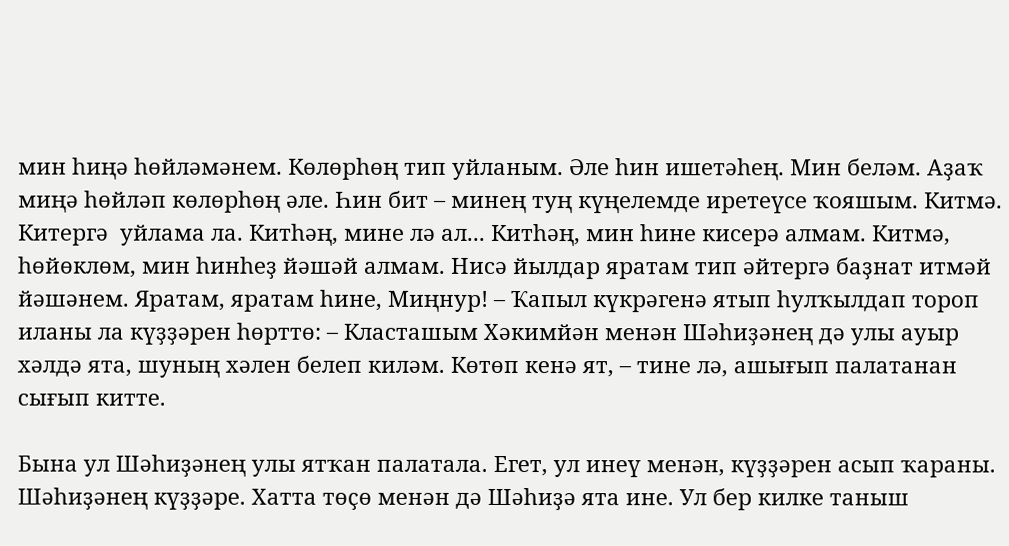мин һиңә һөйләмәнем. Көлөрһөң тип уйланым. Әле һин ишетәһең. Мин беләм. Аҙаҡ миңә һөйләп көлөрһөң әле. Һин бит – минең туң күңелемде иретеүсе ҡояшым. Китмә. Китергә  уйлама ла. Китһәң, мине лә ал... Китһәң, мин һине кисерә алмам. Китмә, һөйөклөм, мин һинһеҙ йәшәй алмам. Нисә йылдар яратам тип әйтергә баҙнат итмәй йәшәнем. Яратам, яратам һине, Миңнур! – Ҡапыл күкрәгенә ятып һулҡылдап тороп иланы ла күҙҙәрен һөрттө: – Класташым Хәкимйән менән Шәһиҙәнең дә улы ауыр хәлдә ята, шуның хәлен белеп киләм. Көтөп кенә ят, – тине лә, ашығып палатанан сығып китте.

Бына ул Шәһиҙәнең улы ятҡан палатала. Егет, ул инеү менән, күҙҙәрен асып ҡараны. Шәһиҙәнең күҙҙәре. Хатта төҫө менән дә Шәһиҙә ята ине. Ул бер килке таныш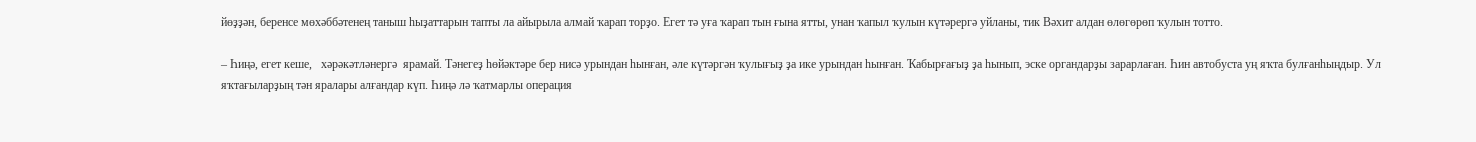йөҙҙән, беренсе мөхәббәтенең таныш һыҙаттарын тапты ла айырыла алмай ҡарап торҙо. Егет тә уға ҡарап тын ғына ятты, унан ҡапыл ҡулын күтәрергә уйланы, тик Вәхит алдан өлөгөрөп ҡулын тотто.

– Һиңә, егет кеше,   хәрәкәтләнергә  ярамай. Тәнегеҙ һөйәктәре бер нисә урындан һынған, әле күтәргән ҡулығыҙ ҙа ике урындан һынған. Ҡабырғағыҙ ҙа һынып, эске органдарҙы зарарлаған. Һин автобуста уң яҡта булғанһыңдыр. Ул яҡтағыларҙың тән яралары алғандар күп. Һиңә лә ҡатмарлы операция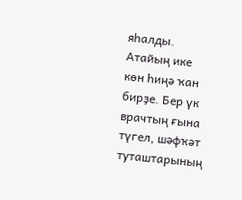яһалды. Атайың ике көн һиңә ҡан бирҙе. Бер үк врачтың ғына түгел, шәфҡәт туташтарының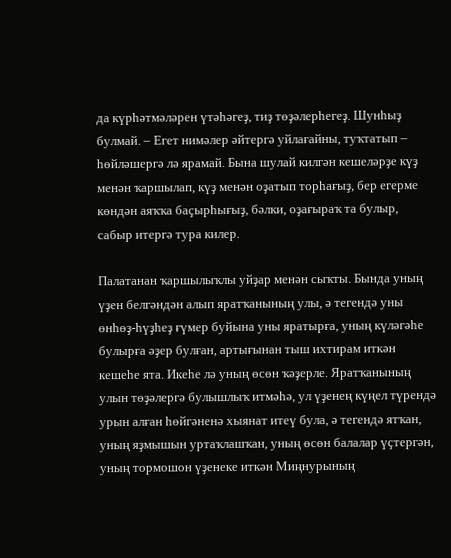да күрһәтмәләрен үтәһәгеҙ, тиҙ төҙәлерһегеҙ. Шунһыҙ булмай. – Егет нимәлер әйтергә уйлағайны, туҡтатып – һөйләшергә лә ярамай. Бына шулай килгән кешеләрҙе күҙ менән ҡаршылап, күҙ менән оҙатып торһағыҙ, бер егерме көндән аяҡҡа баҫырһығыҙ, бәлки, оҙағыраҡ та булыр, сабыр итергә тура килер.

Палатанан ҡаршылыҡлы уйҙар менән сыҡты. Бында уның  үҙен белгәндән алып яратҡанының улы, ә тегендә уны өнһөҙ-һүҙһеҙ ғүмер буйына уны яратырға, уның күләгәһе булырға әҙер булған, артығынан тыш ихтирам иткән кешеһе ята. Икеһе лә уның өсөн ҡәҙерле. Яратҡанының улын төҙәлергә булышлыҡ итмәһә, ул үҙенең күңел түрендә урын алған һөйгәненә хыянат итеү була, ә тегендә ятҡан, уның яҙмышын уртаҡлашҡан, уның өсөн балалар үҫтергән, уның тормошон үҙенеке иткән Миңнурының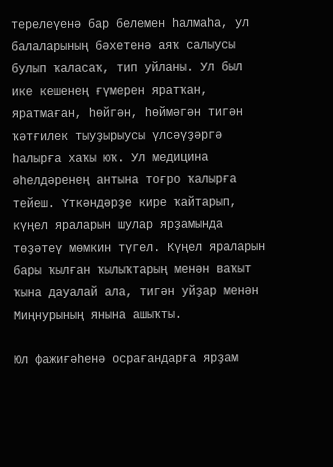терелеүенә бар белемен һалмаһа, ул балаларының бәхетенә аяҡ салыусы булып ҡаласаҡ, тип уйланы. Ул был ике кешенең ғүмерен яратҡан, яратмаған, һөйгән, һөймәгән тигән ҡәтғилек тыуҙырыусы үлсәүҙәргә һалырға хаҡы юҡ. Ул медицина әһелдәренең антына тоғро ҡалырға тейеш. Үткәндәрҙе кире ҡайтарып, күңел яраларын шулар ярҙамында төҙәтеү мөмкин түгел. Күңел яраларын бары ҡылған ҡылыҡтарың менән ваҡыт ҡына дауалай ала, тигән уйҙар менән Миңнурының янына ашыҡты.

Юл фажиғәһенә осрағандарға ярҙам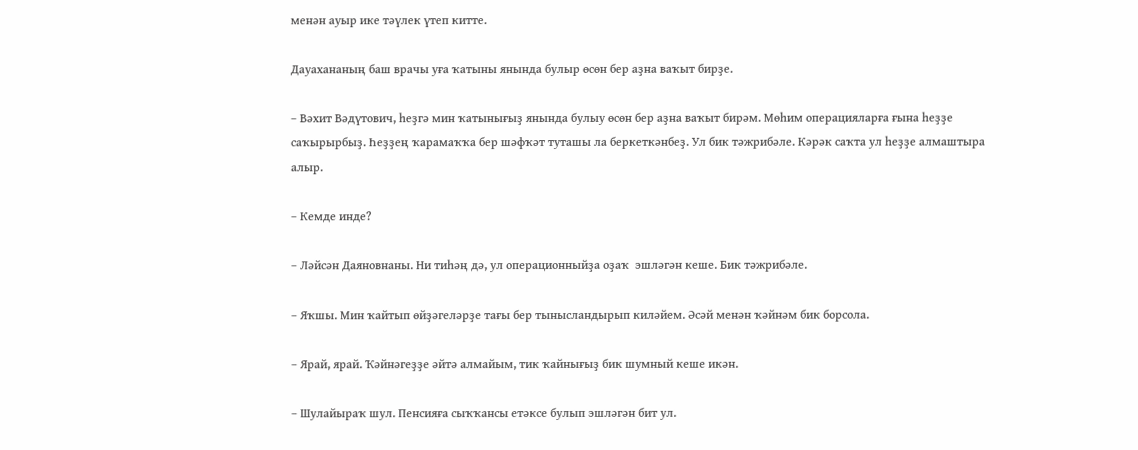менән ауыр ике тәүлек үтеп китте.

Дауахананың баш врачы уға ҡатыны янында булыр өсөн бер аҙна ваҡыт бирҙе.

– Вәхит Вәдүтович, һеҙгә мин ҡатынығыҙ янында булыу өсөн бер аҙна ваҡыт бирәм. Мөһим операцияларға ғына һеҙҙе саҡырырбыҙ. Һеҙҙең ҡарамаҡҡа бер шәфҡәт туташы ла беркеткәнбеҙ. Ул бик тәжрибәле. Кәрәк саҡта ул һеҙҙе алмаштыра алыр.

– Кемде инде?

– Ләйсән Даяновнаны. Ни тиһәң дә, ул операционныйҙа оҙаҡ  эшләгән кеше. Бик тәжрибәле.

– Яҡшы. Мин ҡайтып өйҙәгеләрҙе тағы бер тынысландырып киләйем. Әсәй менән ҡәйнәм бик борсола.

– Ярай, ярай. Ҡәйнәгеҙҙе әйтә алмайым, тик ҡайнығыҙ бик шумный кеше икән.

– Шулайыраҡ шул. Пенсияға сыҡҡансы етәксе булып эшләгән бит ул.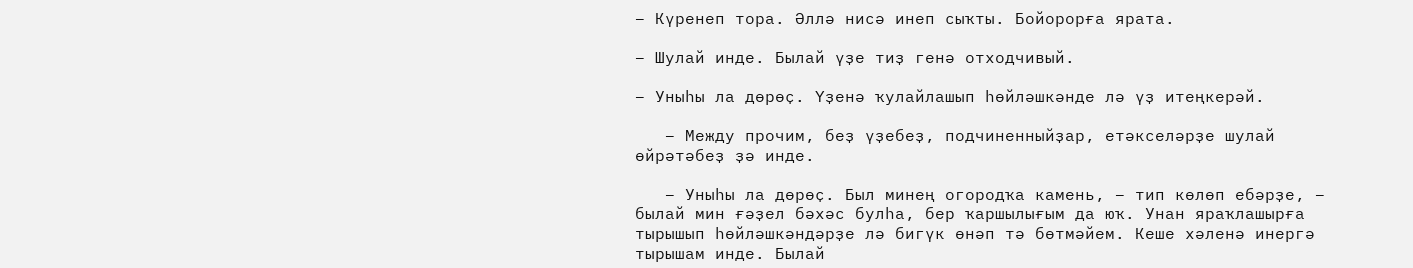– Күренеп тора. Әллә нисә инеп сыҡты. Бойорорға ярата.

– Шулай инде. Былай үҙе тиҙ генә отходчивый.

– Уныһы ла дөрөҫ. Үҙенә ҡулайлашып һөйләшкәнде лә үҙ итеңкерәй.

   – Между прочим, беҙ үҙебеҙ, подчиненныйҙар, етәкселәрҙе шулай өйрәтәбеҙ ҙә инде.

   – Уныһы ла дөрөҫ. Был минең огородҡа камень, – тип көлөп ебәрҙе, – былай мин ғәҙел бәхәс булһа, бер ҡаршылығым да юҡ. Унан яраҡлашырға тырышып һөйләшкәндәрҙе лә бигүк өнәп тә бөтмәйем. Кеше хәленә инергә тырышам инде. Былай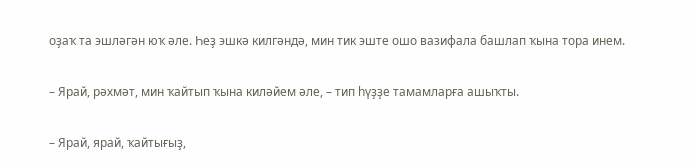оҙаҡ та эшләгән юҡ әле. Һеҙ эшкә килгәндә, мин тик эште ошо вазифала башлап ҡына тора инем.

– Ярай, рәхмәт, мин ҡайтып ҡына киләйем әле, – тип һүҙҙе тамамларға ашыҡты.

– Ярай, ярай, ҡайтығыҙ,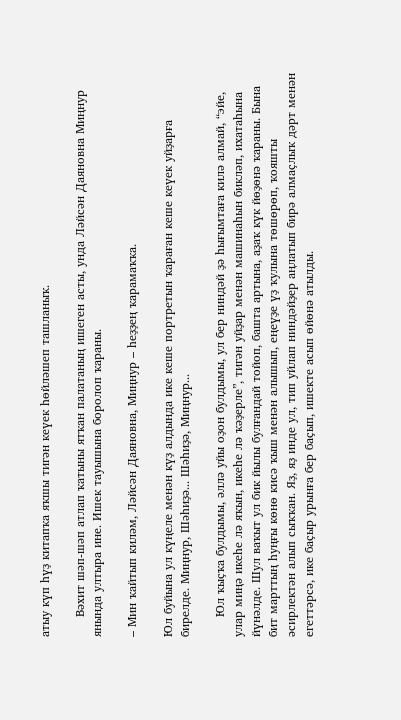атыу күп һүҙ китапҡа яҡшы тигән кеүек һөйләшеп ташланыҡ.

     Вәхит шәп-шәп атлап ҡатыны ятҡан палатаның ишеген асты, унда Ләйсән Даяновна Миңнур янында ултыра ине. Ишек тауышына боролоп ҡараны.

– Мин ҡайтып киләм, Ләйсән Даяновна, Миңнур – һеҙҙең ҡарамаҡҡа.

Юл буйына ул күңеле менән күҙ алдында ике кеше портретын ҡараған кеше кеүек уйҙарға бирелде. Миңнур, Шәһиҙә... Шәһиҙә, Миңнур...

     Юл ҡыҫҡа булдымы, әллә уйы оҙон булдымы, ул бер ниндәй ҙә һығымтаға килә алмай, “эйе, улар миңә икеһе лә яҡын, икеһе лә ҡәҙерле”, тигән уйҙар менән машинаһын бикләп, ихатаһына йүнәлде. Шул ваҡыт ул бик йылы булғандай тойоп, башта артына, аҙаҡ күк йөҙөнә ҡараны. Бына бит марттың һуңғы көнө кисә ҡыш менән алышып, еңеүҙе үҙ ҡулына төшөрөп, ҡояшты әсирлектән алып сыҡҡан. Яҙ, яҙ инде ул, тип уйлап ниндәйҙер аңлатып бирә алмаҫлыҡ дәрт менән егеттәрсә, ике баҫыр урынға бер баҫып, ишекте асып өйөнә атылды.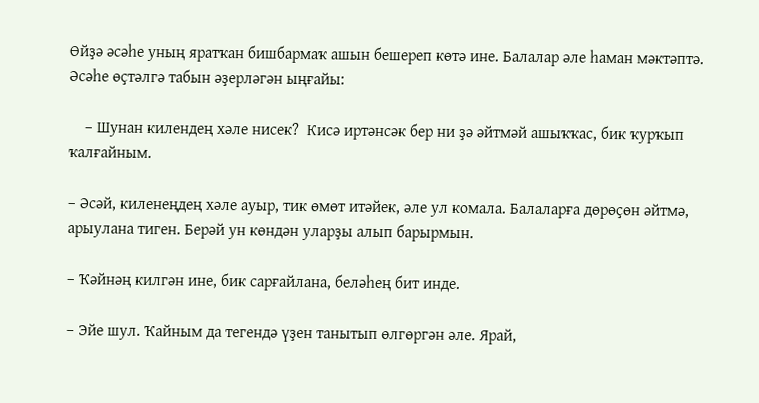Өйҙә әсәһе уның яратҡан бишбармаҡ ашын бешереп көтә ине. Балалар әле һаман мәктәптә. Әсәһе өҫтәлгә табын әҙерләгән ыңғайы:

    – Шунан килендең хәле нисек?  Кисә иртәнсәк бер ни ҙә әйтмәй ашыҡҡас, бик ҡурҡып ҡалғайным.

– Әсәй, киленеңдең хәле ауыр, тик өмөт итәйек, әле ул комала. Балаларға дөрөҫөн әйтмә, арыулана тиген. Берәй ун көндән уларҙы алып барырмын.

– Ҡәйнәң килгән ине, бик сарғайлана, беләһең бит инде.

– Эйе шул. Ҡайным да тегендә үҙен танытып өлгөргән әле. Ярай,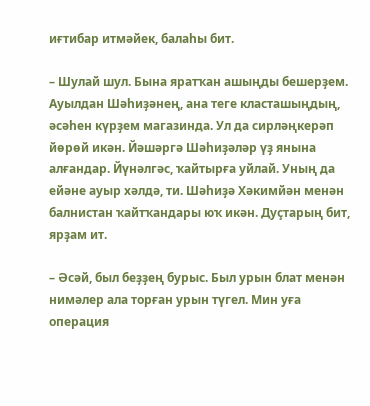иғтибар итмәйек, балаһы бит.

– Шулай шул. Бына яратҡан ашыңды бешерҙем. Ауылдан Шәһиҙәнең, ана теге класташыңдың, әсәһен күрҙем магазинда. Ул да сирләңкерәп йөрөй икән. Йәшәргә Шәһиҙәләр үҙ янына алғандар. Йүнәлгәс, ҡайтырға уйлай. Уның да ейәне ауыр хәлдә, ти. Шәһиҙә Хәкимйән менән балнистан ҡайтҡандары юҡ икән. Дуҫтарың бит, ярҙам ит.

– Әсәй, был беҙҙең бурыс. Был урын блат менән нимәлер ала торған урын түгел. Мин уға операция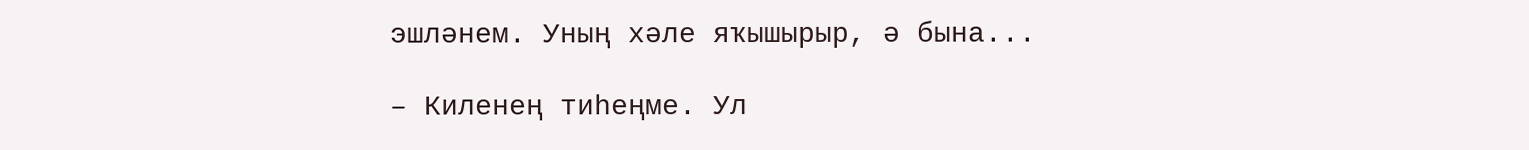эшләнем. Уның хәле яҡышырыр, ә бына...

– Киленең тиһеңме. Ул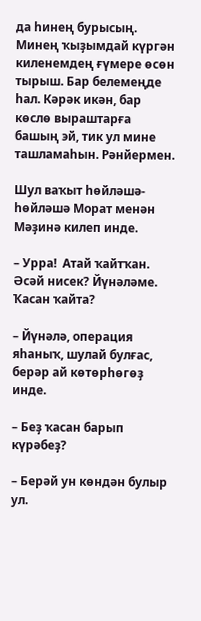да һинең бурысың. Минең ҡыҙымдай күргән киленемдең ғүмере өсөн тырыш. Бар белемеңде һал. Кәрәк икән, бар көслө выраштарға башың эй, тик ул мине ташламаһын. Рәнйермен.

Шул ваҡыт һөйләшә-һөйләшә Морат менән Мәҙинә килеп инде.

– Урра!  Атай ҡайтҡан. Әсәй нисек? Йүнәләме. Ҡасан ҡайта?

– Йүнәлә, операция яһаныҡ, шулай булғас, берәр ай көтөрһөгөҙ инде.

– Беҙ ҡасан барып күрәбеҙ?

– Берәй ун көндән булыр ул.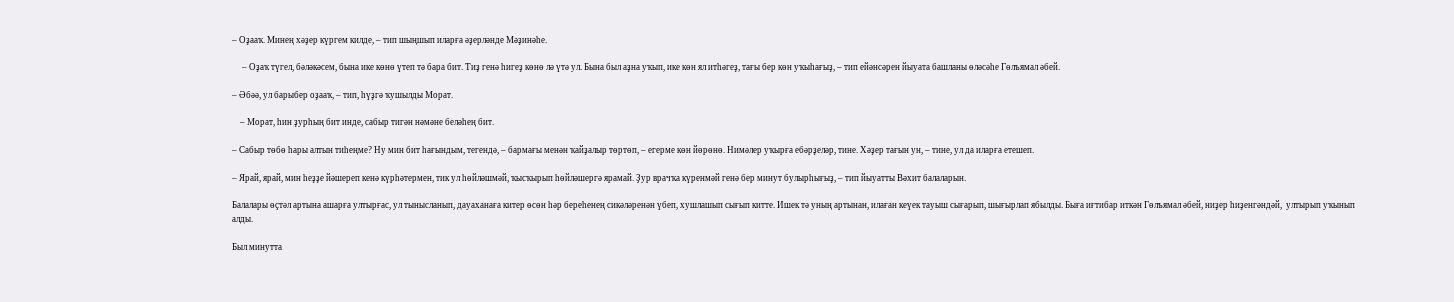– Оҙааҡ. Минең хәҙер күргем килде, – тип шыңшып иларға әҙерләнде Мәҙинәһе.

     – Оҙаҡ түгел, бәләкәсем, бына ике көнө үтеп тә бара бит. Тиҙ генә һигеҙ көнө лә үтә ул. Бына был аҙна уҡып, ике көн ял итһәгеҙ, тағы бер көн уҡыһағыҙ, – тип ейәнсәрен йыуата башланы өләсәһе Гөлъямал әбей.

– Әбәә, ул барыбер оҙааҡ, – тип, һүҙгә ҡушылды Морат.

    – Морат, һин ҙурһың бит инде, сабыр тигән нәмәне беләһең бит.

– Сабыр төбө һары алтын тиһеңме? Ну мин бит һағындым, тегендә, – бармағы менән ҡайҙалыр төртөп, – егерме көн йөрөнө. Нимәлер уҡырға ебәрҙеләр, тине. Хәҙер тағын ун, – тине, ул да иларға етешеп.

– Ярай, ярай, мин һеҙҙе йәшереп кенә күрһәтермен, тик ул һөйләшмәй, ҡысҡырып һөйләшергә ярамай. Ҙур врачҡа күренмәй генә бер минут булырһығыҙ, – тип йыуатты Вәхит балаларын.

Балалары өҫтәл артына ашарға ултырғас, ул тынысланып, дауаханаға китер өсөн һәр береһенең сикәләренән үбеп, хушлашып сығып китте. Ишек тә уның артынан, илаған кеүек тауыш сығарып, шығырлап ябылды. Быға иғтибар иткән Гөлъямал әбей, ниҙер һиҙенгәндәй,  ултырып уҡынып алды.

Был минутта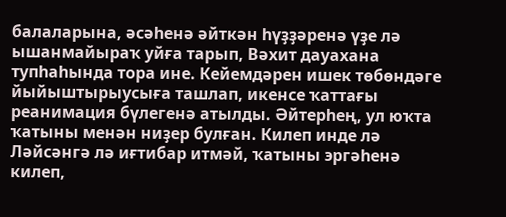балаларына, әсәһенә әйткән һүҙҙәренә үҙе лә ышанмайыраҡ уйға тарып, Вәхит дауахана тупһаһында тора ине. Кейемдәрен ишек төбөндәге йыйыштырыусыға ташлап, икенсе ҡаттағы реанимация бүлегенә атылды. Әйтерһең, ул юҡта ҡатыны менән ниҙер булған. Килеп инде лә Ләйсәнгә лә иғтибар итмәй, ҡатыны эргәһенә килеп,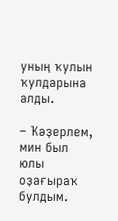уның ҡулын ҡулдарына алды.

– Ҡәҙерлем, мин был юлы оҙағыраҡ булдым.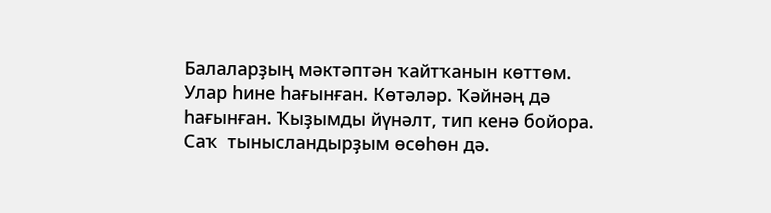Балаларҙың мәктәптән ҡайтҡанын көттөм. Улар һине һағынған. Көтәләр. Ҡәйнәң дә һағынған. Ҡыҙымды йүнәлт, тип кенә бойора. Саҡ  тынысландырҙым өсөһөн дә.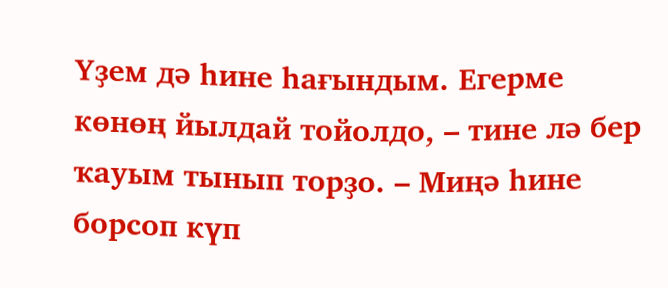Үҙем дә һине һағындым. Егерме көнөң йылдай тойолдо, – тине лә бер ҡауым тынып торҙо. – Миңә һине борсоп күп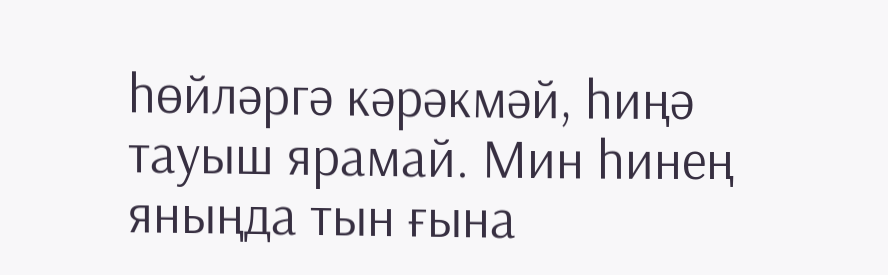һөйләргә кәрәкмәй, һиңә тауыш ярамай. Мин һинең яныңда тын ғына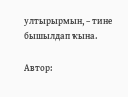ултырырмын, – тине бышылдап ҡына.

Автор: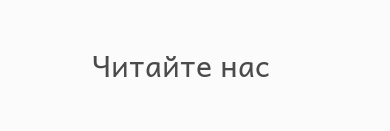Читайте нас